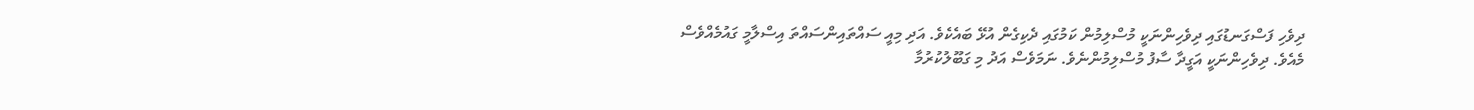ދިވެހި ފަސްގަނޑުގައި ދިވެހިންނަކީ މުސްލިމުން ކަމުގައި ދެކިގެން އުޅޭ ބައެކެވެ. އަދި މިއީ ސައްތައިންސައްތަ އިސްލާމީ ގައުމެއްވެސް މެއެވެ. ދިވެހިންނަކީ އަގީދާ ސާފު މުސްލިމުންނެވެ. ނަމަވެސް އަދު މި ގަބޫލުކުރުމާ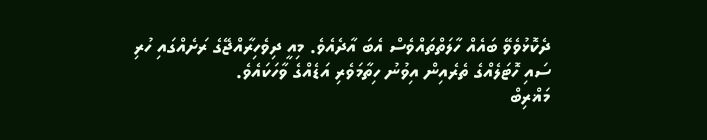ދެކޮޅުވެވޭ ބައެއް ހާލަތްތައްވެސް އެބަ އާދެއެވެ. މިއީ ދިވެހިރާއްޖޭގެ ރަށެއްގައި ހުރި ސައި ހޮޓަލެއްގެ ތެރެއިން އިވުނު ހިތާމަވެރި އަޑެއްގެ ވާހަކައެވެ.
މަޣްރިބް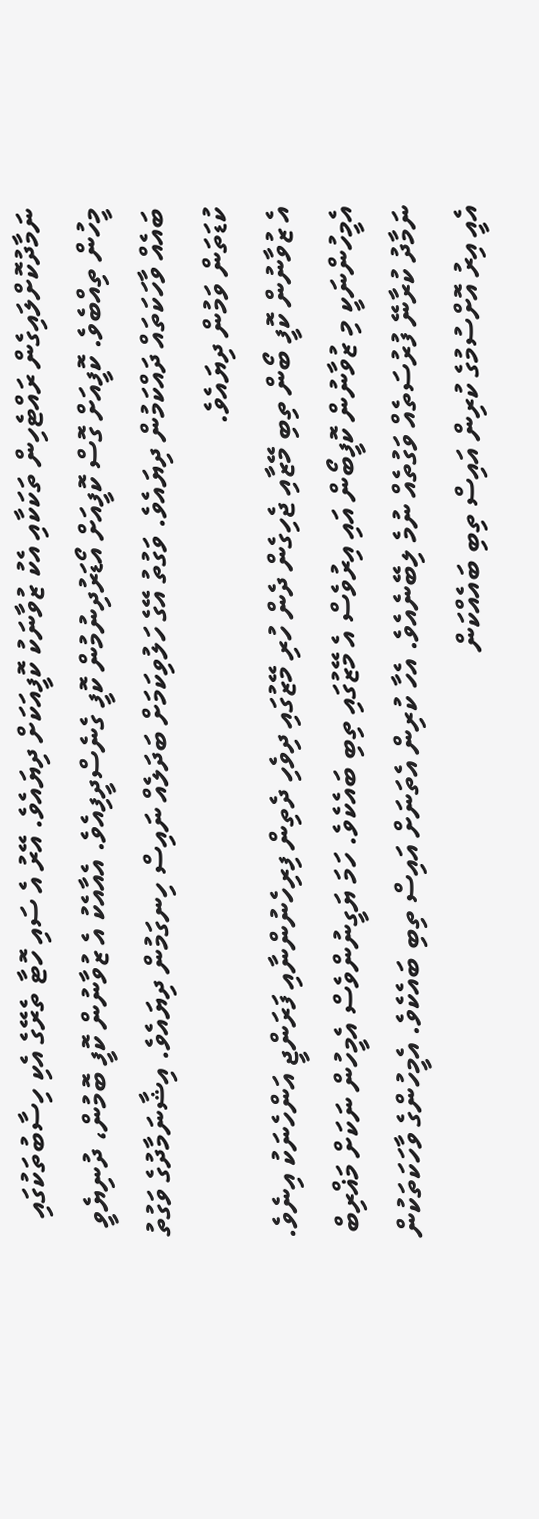ނަމާދުކޮށްލައިގެން ރައްޓެހިން ތަކަކާއި އެކު ޒުވާނަކު ކޮފީއަކަށް ދިޔައެވެ. އޭރު އެ ސައި ހޮޓާ ތެރޭގެ އެކި ހިސާބުތަކުގައި މީހުން ތިއްބެވެ. ކޮފީއަށް ގޮސް ކޮފީއަށް އޯޑަރުދިނުމުން ކޮފީ ގެނެސްދީފިއެވެ. އެއާއެކު އެ ޒުވާނުން ކޮފީ ބޮމުން، ދުނިޔެވީ ބައެއް ވާހަކަތައް ދައްކަމުން ދިޔައެވެ. ވަގުތު އޭގެ ހަލުވިކަމަށް ބަދަލެއް ނައިސް ހިނގަމުން ދިޔައެވެ. އިޝާނަމާދުގެ ވަގުތު ކުޑަތަން ވަމުން ދިޔައެވެ.
އެ ޒުވާނުން ކޮފީ ބޯން ތިބި މޭޒާއި ޖެހިގެން ދެން ހުރި މޭޒުގައި ދިވެހި ދެތިން ފިރިހެނުންނާއި ފަރަންޖީ އަންހެނަކު އިނެވެ. އެމީހުންނަކީ މި ޒުވާނުން ކޮފީބޯން އައި އިރުވެސް އެ މޭޒުގައި ތިބި ބައެކެވެ. ހަމަ ޔަގީނުންވެސް އެމީހުން ނަކަށް މަޣްރިބް ނަމާދު ކުރާނޭ ފުރުސަތެއް ވަގުތެއް ނުމެ ލިބޭނެއެވެ. އެހާ ކުރިން އެތަނަށް އައިސް ތިބި ބައެކެވެ. އެމީހުންގެ ވާހަކަތަކުން އެއީ އިރު އޮށްސުމުގެ ކުރިން އައިސް ތިބި ބައެއްކަން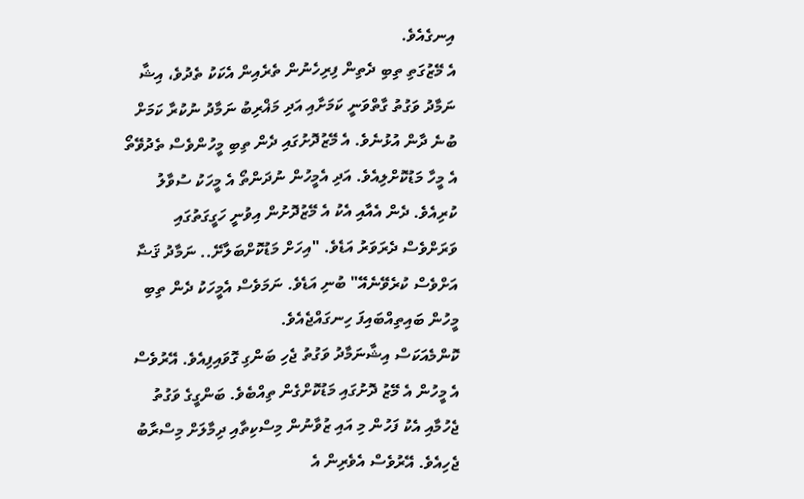އިނގެއެވެ.
އެ މޭޒުގަތި ތިބި ދެތިން ފިރިހެނުން ތެރެއިން އެކަކު ތެދުވެ، އިޝާ ނަމާދު ވަގުތު ގާތްވަނީ ކަމަށާއި އަދި މަޣްރިބު ނަމާދު ނުކުރާ ކަމަށް ބުނެ ދާން އުޅުނެވެ. އެ މޭޒުދޮށުގައި ދެން ތިބި މީހުންވެސް ތެދުވޭތޯ އެ މީހާ މަޑުކޮށްލިއެވެ. އަދި އެމީހުން ނުދަންތޯ އެ މީހަކު ސުވާލު ކުރިއެވެ. ދެން އެއާއި އެކު އެ މޭޒުދޮށުން އިވުނީ ހަގީގަތުގައި ވަރަށްވެސް ދެރަވަރު އަޑެވެ. "އިހަށް މަޑުކޮށްބަލާށޭ.. ނަމާދު ޤަޟާ އަށްވެސް ކުރެވޭނެއޭ" ބުނި އަޑެވެ. ނަމަވެސް އެމީހަކު ދެން ތިބި މީހުން ބައިތިއްބައިފަ ހިނގައްޖެއެވެ.
ކޮންމެއަކަސް އިޝާނަމާދު ވަގުތު ޖެހި ބަންގި ގޮވައިފިއެވެ. އޭރުވެސް އެ މީހުން އެ މޭޒު ދޮށުގައި މަޑުކޮށްގެން ތިއްބެވެ. ބަންގީގެ ވަގުތު ޖެހުމާއި އެކު ފަހުން މި އައި ޒުވާނުން މިސްކިތާއި ދިމާލަށް މިސްރާބު ޖެހިއެވެ. އޭރުވެސް އެވެރިން އެ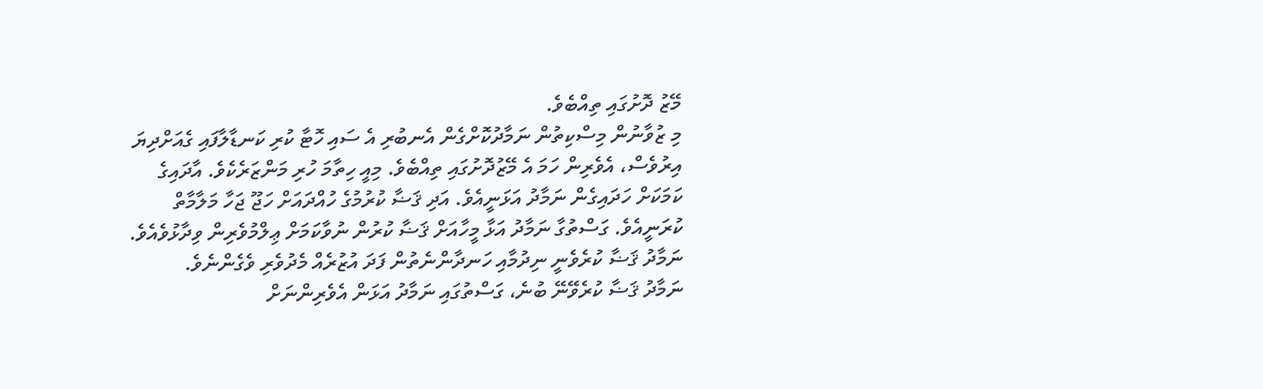މޭޒު ދޮށުގައި ތިއްބެވެ.
މި ޒުވާނުން މިސްކިތުން ނަމާދުކޮށްގެން އެނބުރި އެ ސައި ހޮޓާ ކުރި ކަނޑާލާފައި ގެއަށްދިޔަ އިރުވެސް، އެވެރިން ހަމަ އެ މޭޒުދޮށުގައި ތިއްބެވެ. މިއީ ހިތާމަ ހުރި މަންޒަރެކެވެ. އާދައިގެ ކަމަކަށް ހަދައިގެން ނަމާދު އަޅަނީއެވެ. އަދި ޤަޟާ ކުރުމުގެ ހުއްދައަށް ހަޖޫ ޖަހާ މަލާމާތް ކުރަނީއެވެ. ގަސްތުގާ ނަމާދު އަޅާ މީހާއަށް ޤަޟާ ކުރުން ނުވާކަމަށް ޢިލްމުވެރިން ވިދާޅުވެއެވެ. ނަމާދު ޤަޟާ ކުރެވެނީ ނިދުމާއި ހަނދާންނެތުން ފަދަ އުޒުރެއް މެދުވެރި ވެގެންނެވެ.
ނަމާދު ޤަޟާ ކުރެވޭނޭ ބުނެ، ގަސްތުގައި ނަމާދު އަޅަން އެވެރިންނަށް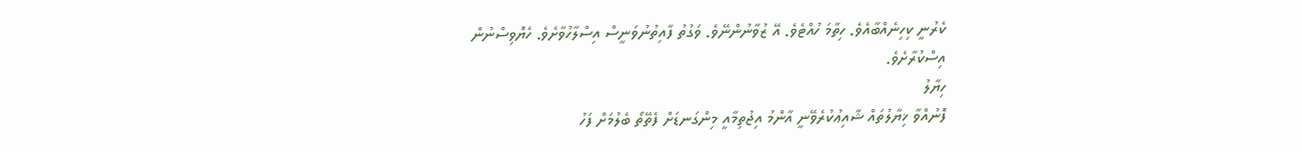ކެރުނީ ކިހިނެއްބާއެވެ. ހިތާމަ ހުއްޓެވެ. އޭ ޒުވާނުންނޭވެ. ވަގުތު ފާއިތުނުވަނީސް އިސްލާހުވާށެވެ. ހެޔޮވިސްނުން އިސްކުރާށެވެ.
ހިޔާލު
ފޮނުއްވާ ޚިޔާލުތައް ޝާއިޢުކުރެވޭނީ އާންމު އިޖުތިމާއީ މިންގަނޑަށް ފެތޭތޯ ބެލުމަށް ފަހު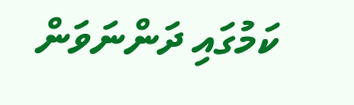ކަމުގައި ދަންނަވަން